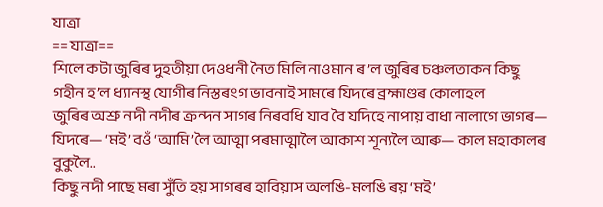যাত্ৰা
== যাত্ৰা==
শিলে কটা জুৰিৰ দুহতীয়া দেওধনী নৈত মিলি নাওমান ৰ’ল জুৰিৰ চঞ্চলতাকন কিছু গহীন হ’ল ধ্যানস্থ যোগীৰ নিস্তৰংগ ভাবনাই সামৰে যিদৰে ব্ৰহ্মাণ্ডৰ কোলাহল
জুৰিৰ অশ্ৰু নদী নদীৰ ক্ৰন্দন সাগৰ নিৰবধি যাব বৈ যদিহে নাপায় বাধা নালাগে ভাগৰ—
যিদৰে— ‘মই’ বওঁ ‘আমি’লৈ আত্মা পৰমাত্মালৈ আকাশ শূন্যলৈ আৰু— কাল মহাকালৰ বুকুলৈ..
কিছু নদী পাছে মৰা সুঁতি হয় সাগৰৰ হাবিয়াস অলঙি-মলঙি ৰয় ‘মই’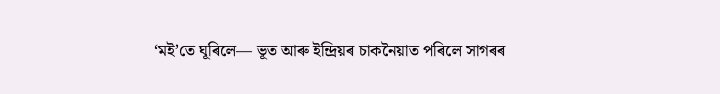‘মই’তে ঘূৰিলে— ভূত আৰু ইন্দ্ৰিয়ৰ চাকনৈয়াত পৰিলে সাগৰৰ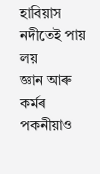হাবিয়াস নদীতেই পায় লয়
জ্ঞান আৰু কৰ্মৰ পকনীয়াও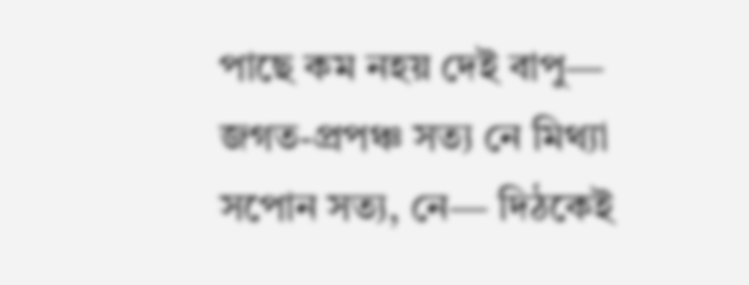পাছে কম নহয় দেই বাপু— জগত-প্ৰপঞ্চ সত্য নে মিথ্যা সপোন সত্য, নে— দিঠকেই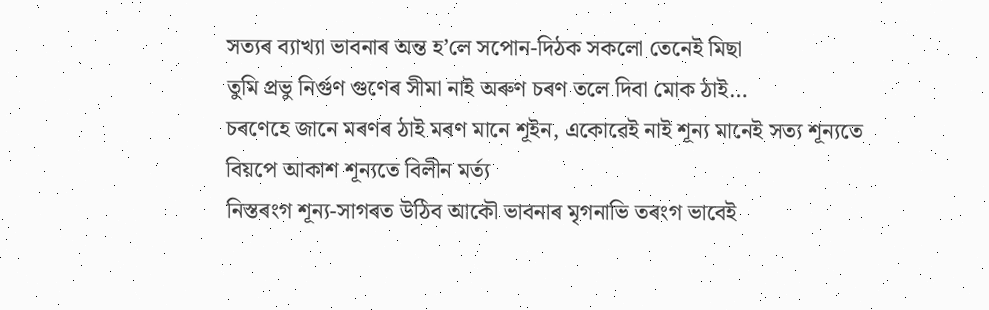সত্যৰ ব্যাখ্যা ভাবনাৰ অন্ত হ’লে সপোন-দিঠক সকলো তেনেই মিছা
তুমি প্ৰভু নিৰ্গুণ গুণেৰ সীমা নাই অৰুণ চৰণ তলে দিবা মোক ঠাই…
চৰণেহে জানে মৰণৰ ঠাই মৰণ মানে শূইন, একোৱেই নাই শূন্য মানেই সত্য শূন্যতে বিয়পে আকাশ শূন্যতে বিলীন মৰ্ত্য
নিস্তৰংগ শূন্য-সাগৰত উঠিব আকৌ ভাবনাৰ মৃগনাভি তৰংগ ভাবেই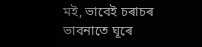মই, ভাবেই চৰাচৰ ভাবনাতে ঘূৰে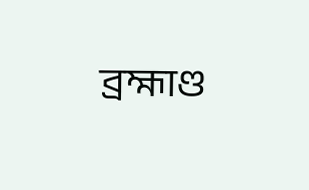ব্ৰহ্মাণ্ড